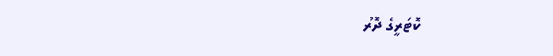ކޮޓަރީގެ ދޮރު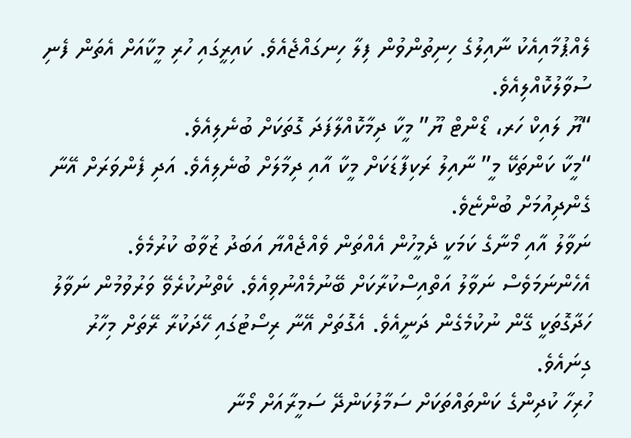ލެއްޕުމާއިއެކު ނާއިލުގެ ހިނިތުންވުން ފިލާ ހިނގައްޖެއެވެ. ކައިރީގައި ހުރި މީކާއަށް އެތަން ފެނި ސުވާލުކޮއްލިއެވެ.
“ޔޫ ލައިކް ހަރ، ޑޯންޓް ޔޫ” މީކާ ދިމާކޮއްލާފަދަ ގޮތަކަށް ބުނެލިއެވެ.
“މީކާ ކަންތަކޭ މީ” ނާއިލު ރަކިފާޑަކަށް މީކާ އާއި ދިމާލަށް ބުނެލިއެވެ. އަދި ފެންވަރަށް އޭނާ ގެންދިއުމަށް ބުންޏެވެ.
ނަވާލު އާއި މޯނާގެ ކަމަކީ ދެމީހުން އެއްތަން ވެއްޖެއްޔާ އަބަދު ޒުވާބު ކުރުމެވެ. އެހެންނަމަވެސް ނަވާލު އަތްއިސްކުރާކަށް ބޭނުމެއްނުވިއެވެ. ކެތްނުކުރެވޭ ވަރުވުމުން ނަވާލު ހަދާގޮތަކީ ގޭން ނުކުމެގެން ދަނީއެވެ. އެގޮތަށް އޭނާ ރިސޯޓުގައި ހޭދަކުރާ ރޭތަށް މިހާރު ގިނައެވެ.
ހުރިހާ ކުދިންގެ ކަންތައްތަކަށް ސަމާލުކަންދޭ ސަމީރާއަށް މޯނާ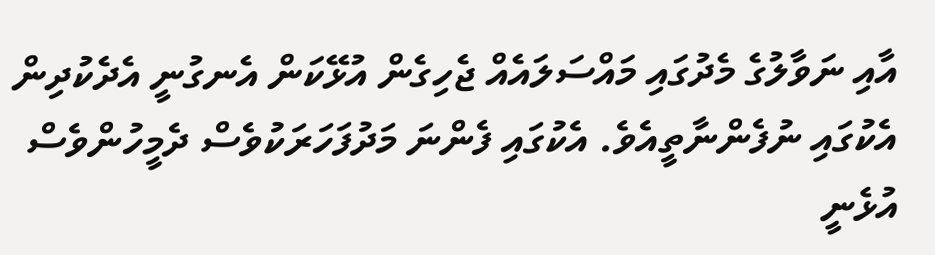އާއި ނަވާލުގެ މެދުގައި މައްސަލައެއް ޖެހިގެން އުޅޭކަން އެނގުނީ އެދެކުދިން އެކުގައި ނުފެންނާތީއެވެ. އެކުގައި ފެންނަ މަދުފަހަރަކުވެސް ދެމީހުންވެސް އުޅެނީ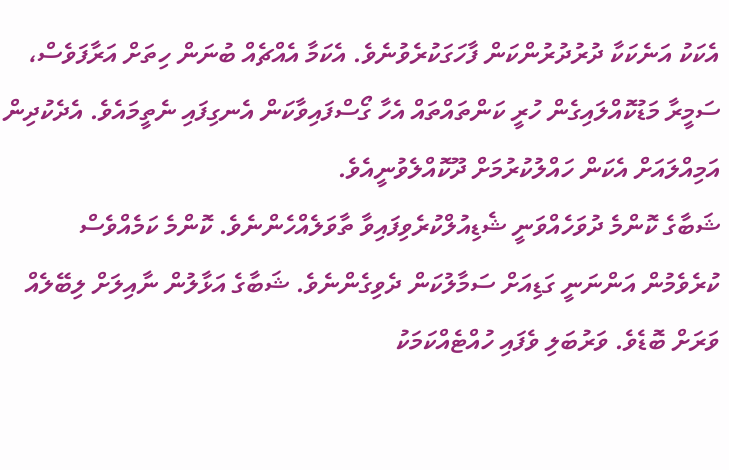އެކަކު އަނެކަކާ ދުރުދުރުންކަން ފާހަގަކުރެވުނެވެ. އެކަމާ އެއްޗެއް ބުނަން ހިތަށް އަރާފަވެސް، ސަމީރާ މަޑުކޮއްލައިގެން ހުރީ ކަންތައްތައް އެހާ ގޯސްފައިވާކަން އެނގިފައި ނެތީމައެވެ. އެދެކުދިން އަމިއްލައަށް އެކަން ހައްލުކުރުމަށް ދޫކޮއްލެވުނީއެވެ.
ޝަބާގެ ކޮންމެ ދުވަހެއްވަނީ ޝެޑިއުލްކުރެވިފައިވާ ތާވަލެއްހެންނެވެ. ކޮންމެ ކަމެއްވެސް ކުރެވެމުން އަންނަނީ ގަޑިއަށް ސަމާލުކަން ދެވިގެންނެވެ. ޝަބާގެ އަޅާލުން ނާއިލަށް ލިބޭލެއް ވަރަށް ބޮޑެވެ. ވަރުބަލި ވެފައި ހުއްޓެއްކަމަކު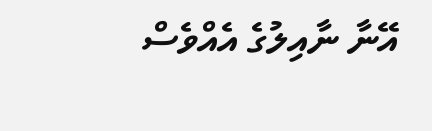އޭނާ ނާއިލުގެ އެއްވެސް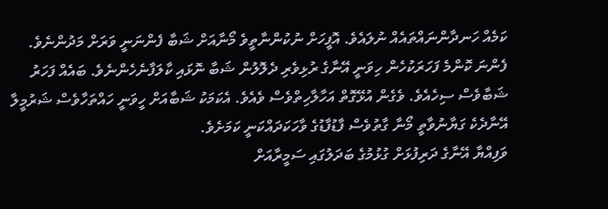ކަމެއް ހަނދާންނައްތައެއް ނުލައެވެ. އޮފީހަށް ނުކުންނާތީވެ މޯނާއަށް ޝަބާ ފެންނަނީ ވަރަށް މަދުންނެވެ. ފެންނަ ކޮންމެ ފަހަރަކުހެން ހިވަނީ އޭނާގެ ރުޅިވެރި ދެލޮލުން ޝަބާ ނޮޅައި ކާލަފާނެހެންނެވެ. ބައެއް ފަހަރު ޝަބާވެސް ސިހެއެވެ. ވެގެން އުޅޭގޮތް އަހާލާހިތްވެސް ވެއެވެ. އެކަމަކު ޝަބާއަށް ހީވަނީ ހައްތަހާވެސް ޝަރުމީލާ އޭނާދެކެ ގަޔާނުވާތީ މޯނާ ގާތުވެސް ފާޑުފާޑުގެ ވާހަކަދައްކަނީ ކަމަށެވެ.
ވަފިއްޔާ އޭނާގެ ދަރިފުޅަށް ގުޅުމުގެ ބަދަލުގައި ސަމީރާއަށް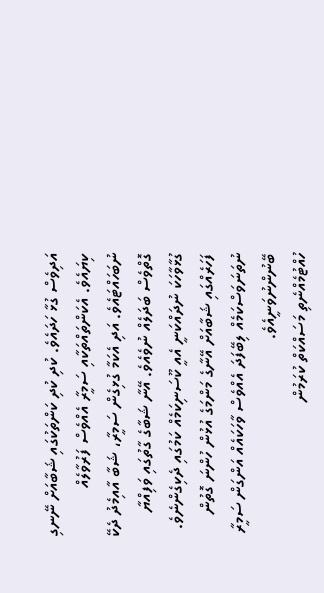އަދިވެސް ގުޅާ ހަދައެވެ. ކުދި ކުދި ކަންތަކުގައި ޝަބާއަށް ނޭނގި ކިޔައެވެ. އެކަންތައްތަކާއި ސަމީރާ އެއްވެސް ފަރުވާލެއް ނުބަހައްޓައެވެ. އަދި އެކަމާ ގުޅިގެން ސަމީރާ، ޝަބާ އާއިމެދު ދެކޭ ގޮތްވެސް ބަދަލެއް ނުވެއެވެ. އޭނާ ޝަބާގެ ގާތުގައި ވަފިއްޔާ ގުޅާވާހަކަ ނުދައްކަނީ އެއީ ކޫސަނިކަމެއް ކަމުގައި ދެކިގެންނެވެ. ފަހަރެއްގައި ޝަބާއަށް އޭނާގެ މަންމަގެ އުޅުން ހުންނަ ގޮތުން ނުތަނަވަސްކަމެއް ލިބޭފަދަ އެއްވެސް ވާހަކައެއް އަންގަން ސަމީރާ ބޭނުންނުވަނީއެވެ.
ހުއްޓުމެއްނެތި މަސައްކަތް ކުރަމުން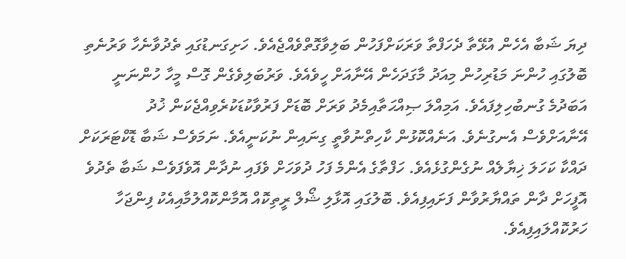ދިޔަ ޝަބާ އެހެން އުޅޭތާ ދެހަފްތާ ވަރަކަށްފަހުން ބަލިވާގޮތްވެއްޖެއެވެ. ހަށިގަނޑުގައި ތެދުވާނެހާ ވަރުނެތި ބޮލުގައި ހުންނަ މަޑުރިހުން މިއަދު މާގަދަހެން އޭނާއަށް ހީވެއެވެ. ވަރުބަލިވެގެން ގޮސް މީހާ ހުންނަނީ އަބަދުމެ ގުނބުހިލިފައެވެ. އަމިއްލަ ޞިއްޙަތާއިމެދު ވަރަށް ބޮޑަށް ފަރުވާކުޑަކުރެވިއްޖެކަން ޚުދު އޭނާއަށްވެސް އެނގުނެވެ. އަނެއްކޮޅުން ކާހިތްނުވާތީ ގިނައިން ނުކަނީއެވެ. ނަމަވެސް ޝަބާ ޑޮކްޓަރަކަށް ދައްކާ ކަހަލަ ޚިޔާލެއް ނުގެންގުޅެއެވެ. ހަފްތާގެ އެންމެ ފަހު ދުވަހަށް ވެފައި ނުދާން އޮވެފަވެސް ޝަބާ ތެދުވެ އޮފީހަށް ދާން ތައްޔާރުވާން ފަށައިފިއެވެ. ބޮލުގައި އޮޅާލި ޝޯލް ރީތިކޮއް އޮމާންކޮއްލުމާއިއެކު ފިންޖަހާ ހަރުކޮއްލައިފިއެވެ.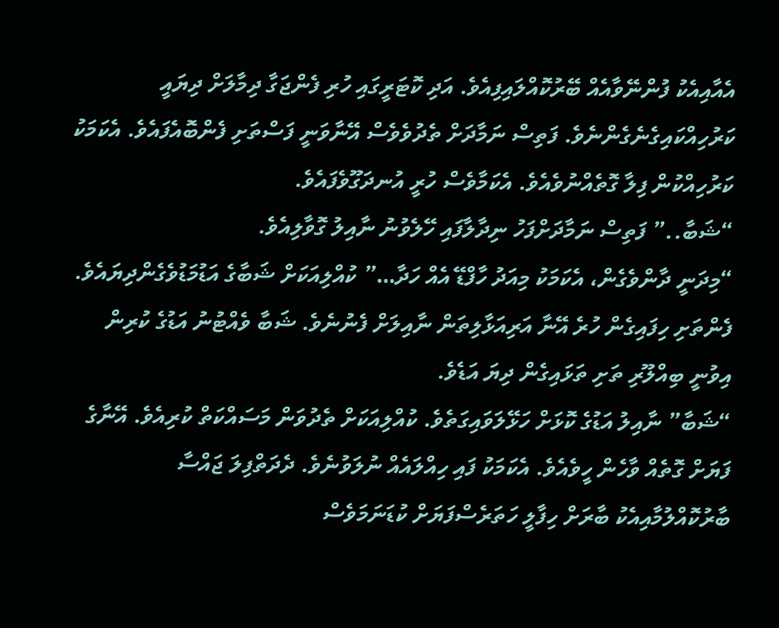އެއާއިއެކު ފުންނޭވާއެއް ބޭރުކޮއްލައިފިއެވެ. އަދި ކޮޓަރީގައި ހުރި ފެންޖަގާ ދިމާލަށް ދިޔައީ ކަރުހިއްކައިގެނެގެންނެވެ. ފަތިސް ނަމާދަށް ތެދުވެވެސް އޭނާވަނީ ފަސްތަށި ފެންބޮއެފައެވެ. އެކަމަކު ކަރުހިއްކުން ފިލާ ގޮތެއްނުވެއެވެ. އެކަމާވެސް ހުރީ އުނދަގޫވެފައެވެ.
“ޝަބާ..” ފަތިސް ނަމާދަށްފަހު ނިދާލާފައި ހޭލެވުނު ނާއިލު ގޮވާލިއެވެ.
“މިދަނީ ދާންވެގެން، އެކަމަކު މިއަދު ހާފްޑޭ އެއް ހަދާ…” ކުއްލިއަކަށް ޝަބާގެ އަޑުމަޑުވެގެންދިޔައެވެ. ފެންތަށި ހިފައިގެން ހުރެ އޭނާ އަރިއަޅާލިތަން ނާއިލަށް ފެނުނެވެ. ޝަބާ ވެއްޓުނު އަޑުގެ ކުރިން އިވުނީ ބިއްލޫރި ތަށި ތަޅައިގެން ދިޔަ އަޑެވެ.
“ޝަބާ” ނާއިލު އަޑުގެ ކޮޅަށް ހަޅޭލަވައިގަތެވެ. ކުއްލިއަކަށް ތެދުވަން މަސައްކަތް ކުރިއެވެ. އޭނާގެ ފަޔަށް ގޮތެއް ވާހެން ހީވެއެވެ. އެކަމަކު ފައި ހިއްލައެއް ނުލަވުނެވެ. ދެދަތްފިލަ ޖައްސާ ބާރުކޮއްލުމާއިއެކު ބާރަށް ހިފާލީ ހަތަރެސްފަޔަށް ކުޑަނަމަވެސް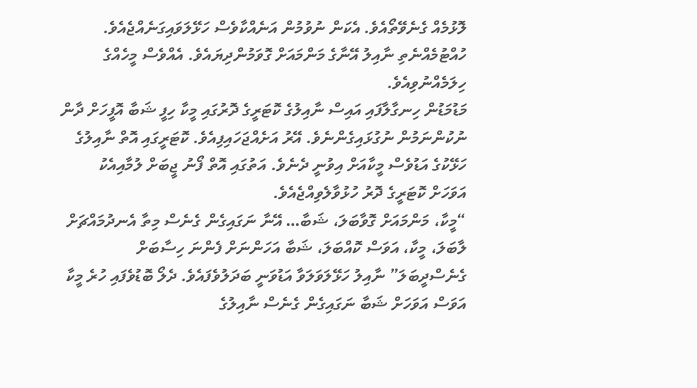ލޮޅުމެއް ގެނެވޭތޯއެވެ. އެކަން ނުވުމުން އަނެއްކާވެސް ހަޅޭލަވައިގަނެއްޖެއެވެ. ހުއްޓުމެއްނެތި ނާއިލު އޭނާގެ މަންމައަށް ގޮވަމުންދިޔައެވެ. އެއްވެސް މީހެއްގެ ހިލަމެއްނުވިއެވެ.
މަޑުމަޑުން ހިނގާލާފައި އައިސް ނާއިލުގެ ކޮޓަރީގެ ދޮރުގައި މީކާ ހިފީ ޝަބާ އޮފީހަށް ދާން ނުކުންނަމުން ނުގުޅައިގެންނެވެ. އޭރު އަށެއްޖަހައިފިއެވެ. ކޮޓަރީގައި އޮތް ނާއިލުގެ ހަޅޭކުގެ އަޑުވެސް މީކާއަށް އިވުނީ ދެނެވެ. އަތުގައި އޮތް ފޯނު ޖީބަށް ލުމާއިއެކު އަވަހަށް ކޮޓަރީގެ ދޮރު ހުޅުވާލެވިއްޖެއެވެ.
“މީކާ، މަންމައަށް ގޮވާބަލަ، ޝަބާ… އޭނާ ނަގައިގެން ގެނެސް މިތާ އެނދުމައްޗަށް ލާބަލަ، މީކާ، އަވަސް ކޮއްބަލަ، ޝަބާ އަހަންނަށް ފެންނަ ހިސާބަށް ގެނެސްދީބަލަ” ނާއިލު ހަޅޭލަވަލަވާ އަޑުވަނީ ބަދަލުވެފައެވެ. ދެލޯ ބޮޑުވެފައި ހުރެ މީކާ އަވަސް އަވަހަށް ޝަބާ ނަގައިގެން ގެނެސް ނާއިލުގެ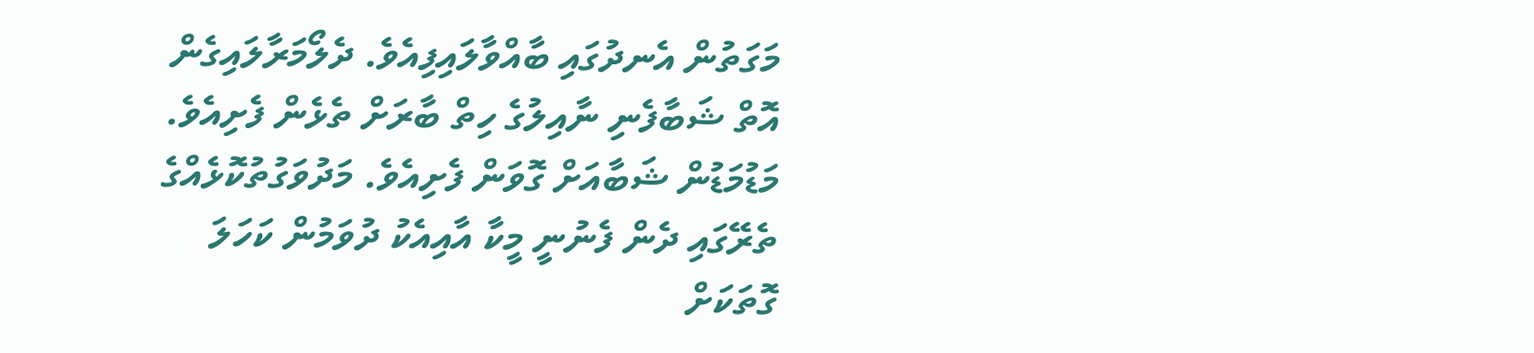މަގަތުން އެނދުގައި ބާއްވާލައިފިއެވެ. ދެލޯމަރާލައިގެން އޮތް ޝަބާފެނި ނާއިލުގެ ހިތް ބާރަށް ތެޅެން ފެށިއެވެ. މަޑުމަޑުން ޝަބާއަށް ގޮވަން ފެށިއެވެ. މަދުވަގުތުކޮޅެއްގެ ތެރޭގައި ދެން ފެނުނީ މީކާ އާއިއެކު ދުވަމުން ކަހަލަ ގޮތަކަށް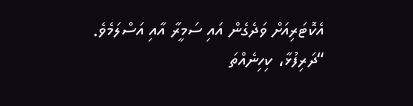އެކޮޓަރިއަށް ވަދެގެން އައި ސަމީރާ އާއި އަސްލަމެވެ.
“ދަރިފުޅާ، ކިހިނެއްތަ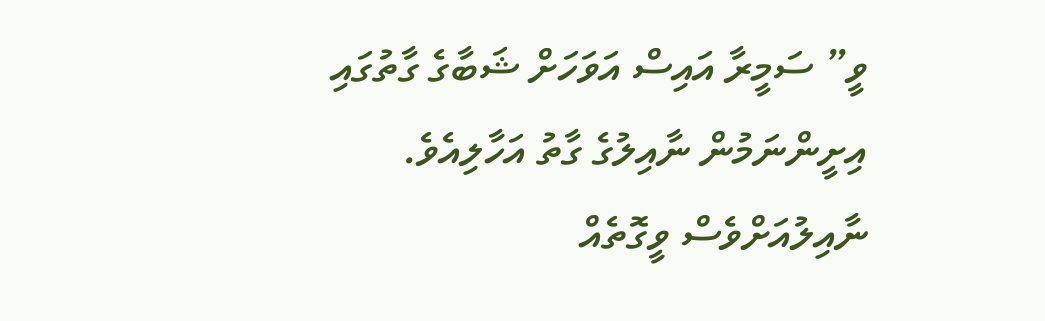ވީ” ސަމީރާ އައިސް އަވަހަށް ޝަބާގެ ގާތުގައި އިށީންނަމުން ނާއިލުގެ ގާތު އަހާލިއެވެ. ނާއިލުއަށްވެސް ވީގޮތެއް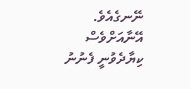ނޭނގެއެވެ. އޭނާއަށްވެސް ކިޔާދެވުނީ ފެނުނު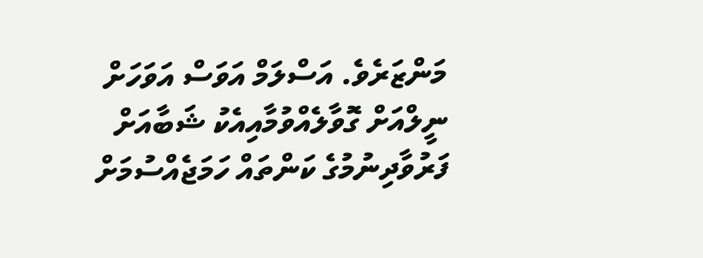މަންޒަރެވެ. އަސްލަމް އަވަސް އަވަހަށް ނީލްއަށް ގޮވާލެއްވުމާއިއެކު ޝަބާއަށް ފަރުވާދިނުމުގެ ކަންތައް ހަމަޖެއްސުމަށް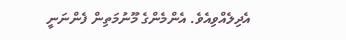އެދިލެއްވިއެވެ. އެންމެންގެ މޫނުމަތިން ފެންނަނީ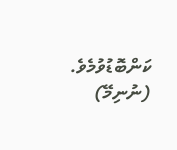ކަންބޮޑުވުމެވެ.
(ނުނިމޭ)